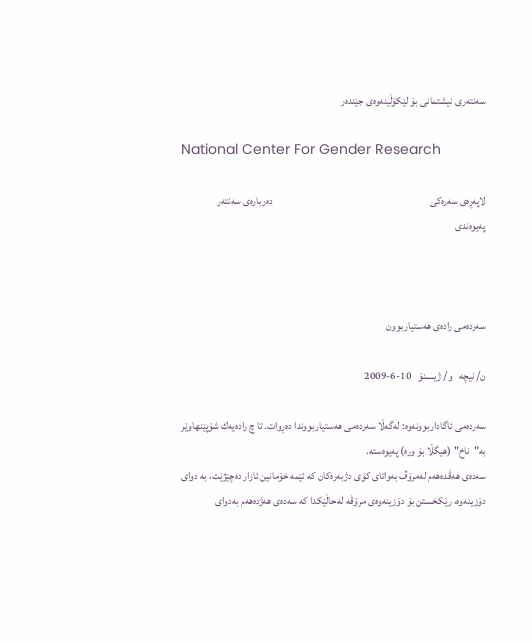سه‌نته‌ری نیشتمانی بۆ لێكۆڵینه‌وه‌ی جێنده‌ر

National Center For Gender Research

لاپه‌ڕه‌ی سه‌ره‌كی                                                                          ده‌رباره‌ی سه‌نته‌ر                                                                   په‌یوه‌ندی



سه‌رده‌می راده‌ی هه‌ستیاربوون

ن/ نیچه‌   و/ ژیـــــنۆ   10-6-2009

سه‌رده‌می ئاگاداربوونه‌وه‌: له‌گه‌ڵا سه‌رده‌می هه‌ستیاربووندا ده‌ڕوات. تا چ راده‌یه‌ك شۆپێنهاوێر به‌"ناخ" (هیگڵا بۆ وره‌) په‌یوه‌سته‌.
سه‌ده‌ی هه‌ڤده‌هه‌م له‌مرۆڤ به‌واتای كۆی دژبه‌ره‌كان كه‌ ئێمه‌ خۆمانین ئازار ده‌چێژێت، به‌ دوای دۆزینه‌وه‌، رێكخستن بۆ دۆزینه‌وه‌ی مرۆڤه‌ له‌حاڵێكدا كه‌ سه‌ده‌ی هه‌ژده‌هه‌م به‌دوای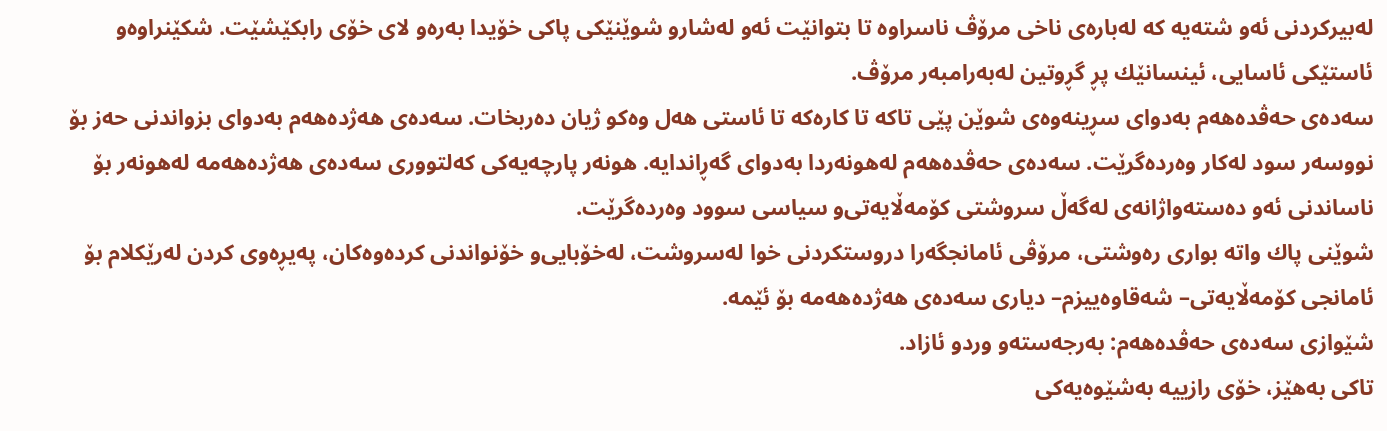له‌بیركردنی ئه‌و شته‌یه‌ كه‌ له‌باره‌ی ناخی مرۆڤ ناسراوه‌ تا بتوانێت ئه‌و له‌شارو شوێنێكی پاكی خۆیدا به‌ره‌و لای خۆی رابكێشێت. شكێنراوه‌و ئاستێكی ئاسایی، ئینسانێك پڕ گڕوتین له‌به‌رامبه‌ر مرۆڤ.
سه‌ده‌ی حه‌ڤده‌هه‌م به‌دوای سڕینه‌وه‌ی شوێن پێی تاكه‌ تا كاره‌كه‌ تا ئاستی هه‌ل وه‌كو ژیان ده‌ربخات. سه‌ده‌ی هه‌ژده‌هه‌م به‌دوای بزواندنی حه‌ز بۆ نووسه‌ر سود له‌كار وه‌رده‌گرێت. سه‌ده‌ی حه‌ڤده‌هه‌م له‌هونه‌ردا به‌دوای گه‌ڕاندایه‌. هونه‌ر پارچه‌یه‌كی كه‌لتووری سه‌ده‌ی هه‌ژده‌هه‌مه‌ له‌هونه‌ر بۆ ناساندنی ئه‌و ده‌سته‌واژانه‌ی له‌گه‌ڵ سروشتی كۆمه‌ڵایه‌تی‌و سیاسی سوود وه‌رده‌گرێت.
شوێنی پاك واته‌ بواری ره‌وشتی، مرۆڤی ئامانجگه‌را دروستكردنی خوا له‌سروشت، له‌خۆبایی‌و خۆنواندنی كرده‌وه‌كان، په‌یڕه‌وی كردن له‌رێكلام بۆ ئامانجی كۆمه‌ڵایه‌تی– شه‌قاوه‌ییزم– دیاری سه‌ده‌ی هه‌ژده‌هه‌مه‌ بۆ ئێمه‌.
شێوازی سه‌ده‌ی حه‌ڤده‌هه‌م: به‌رجه‌سته‌و وردو ئازاد.
تاكی به‌هێز، خۆی رازییه‌ به‌شێوه‌یه‌كی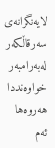لایه‌نگرانه‌ی سه‌رقاڵكه‌ر له‌به‌رامبه‌ر خواوه‌نددا هه‌روه‌ها ئه‌م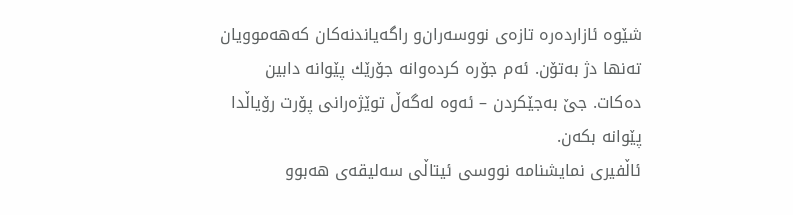شێوه‌ ئازارده‌ره‌ تازه‌ی نووسه‌ران‌و راگه‌یاندنه‌كان كه‌هه‌موویان ته‌نها دژ به‌تۆن. ئه‌م جۆره‌ كرده‌وانه‌ جۆرێك پێوانه‌ دابین ده‌كات. جێ به‌جێكردن – ئه‌وه‌ له‌گه‌ڵ توێژه‌رانی پۆرت رۆیاڵدا پێوانه‌ بكه‌ن.
ئاڵفیری نمایشنامه‌ نووسی ئیتاڵی سه‌لیقه‌ی هه‌بوو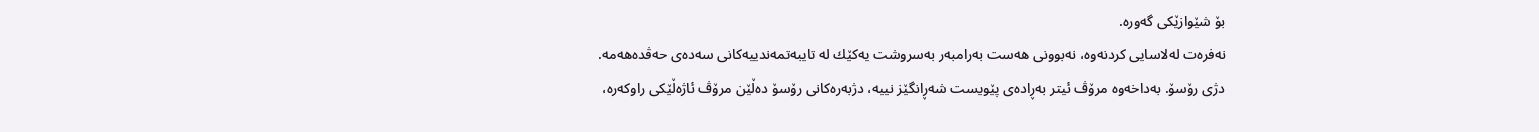بۆ شێوازێكی گه‌وره‌.
نه‌فره‌ت له‌لاسایی كردنه‌وه‌، نه‌بوونی هه‌ست به‌رامبه‌ر به‌سروشت یه‌كێك له‌ تایبه‌تمه‌ندییه‌كانی سه‌ده‌ی حه‌ڤده‌هه‌مه‌.
دژی رۆسۆ. به‌داخه‌وه‌ مرۆڤ ئیتر به‌ڕاده‌ی پێویست شه‌ڕانگێز نییه‌، دژبه‌ره‌كانی رۆسۆ ده‌ڵێن مرۆڤ ئاژه‌ڵێكی راوكه‌ره‌،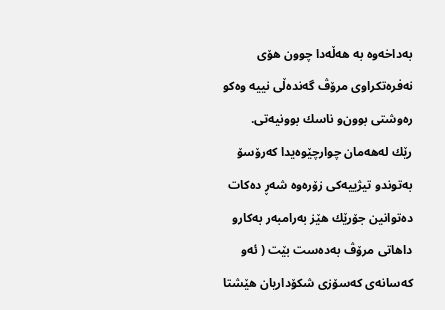به‌داخه‌وه‌ به‌ هه‌ڵه‌دا چوون هۆی نه‌فره‌تكراوی مرۆڤ گه‌نده‌ڵی نییه‌ وه‌كو ره‌وشتی بوون‌و ناسك بوونیه‌تی.
رێك له‌هه‌مان چوارچێوه‌یدا كه‌رۆسۆ به‌توندو تیژییه‌كی زۆره‌وه‌ شه‌ڕ ده‌كات ده‌توانین جۆرێك هێز به‌رامبه‌ر به‌كارو داهاتی مرۆڤ به‌ده‌ست بێت ( ئه‌و كه‌سانه‌ی كه‌سۆزی شكۆداریان هێشتا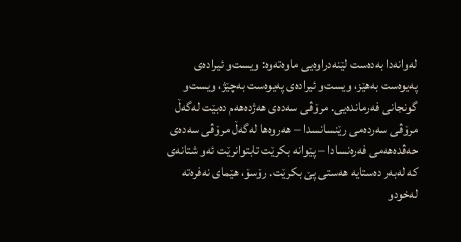له‌وانه‌دا به‌ده‌ست لێنه‌دراوه‌یی ماوه‌ته‌وه‌: ویست‌و ئیراده‌ی په‌یوه‌ست به‌هێز، ویست‌و ئیراده‌ی په‌یوه‌ست به‌چێژ، ویست‌و گونجانی فه‌رمانده‌یی. مرۆڤی سه‌ده‌ی هه‌ژده‌هه‌م ده‌بێت له‌گه‌ڵ مرۆڤی سه‌رده‌می رێنسانسدا – هه‌روه‌ها له‌گه‌ڵ مرۆڤی سه‌ده‌ی حه‌ڤده‌هه‌می فه‌ره‌نسادا – پێوانه‌ بكرێت تابتوانرێت ئه‌و شتانه‌ی كه‌ له‌به‌ر ده‌ستایه‌ هه‌ستی پێ بكرێت. رۆسۆ، هێمای نه‌فره‌ته‌ له‌خودو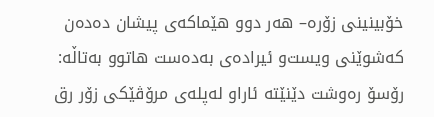خۆبینینی زۆره‌– هه‌ر دوو هێماكه‌ی پیشان ده‌ده‌ن كه‌شوێنی ویست‌و ئیراده‌ی به‌ده‌ست هاتوو به‌تاڵه‌: رۆسۆ ره‌وشت دێنێته‌ ئاراو له‌پله‌ی مرۆڤێكی زۆر رق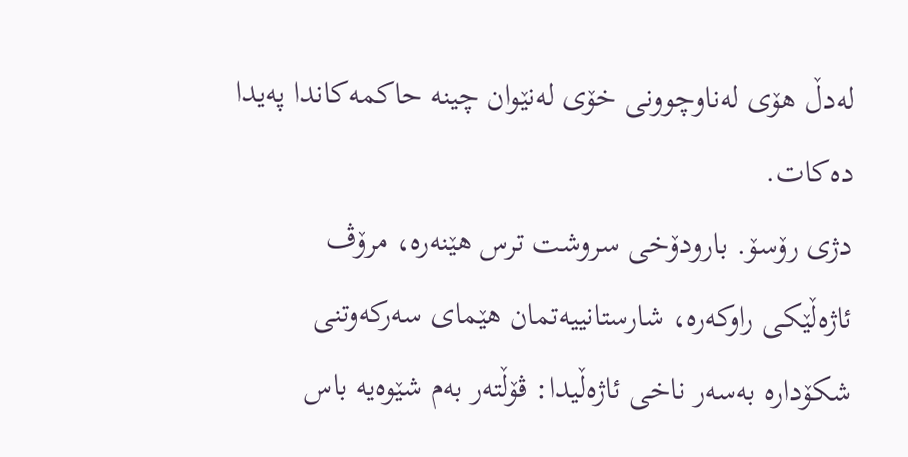له‌دڵ هۆی له‌ناوچوونی خۆی له‌نێوان چینه‌ حاكمه‌كاندا په‌یدا ده‌كات.
دژی رۆسۆ. بارودۆخی سروشت ترس هێنه‌ره‌، مرۆڤ ئاژه‌ڵێكی راوكه‌ره‌، شارستانییه‌تمان هێمای سه‌ركه‌وتنی شكۆداره‌ به‌سه‌ر ناخی ئاژه‌ڵیدا: ڤۆڵته‌ر به‌م شێوه‌یه‌ باس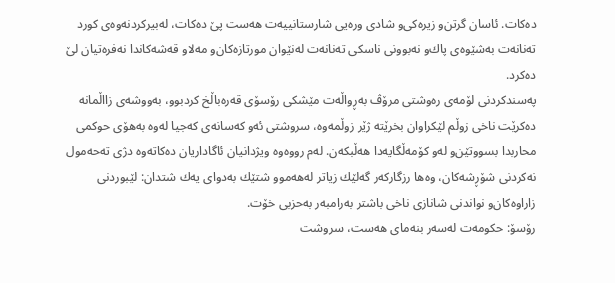ده‌كات. ئاسان گرتن‌و زیره‌كی‌و شادی وره‌یی شارستانییه‌ت هه‌ست پێ ده‌كات، له‌بیركردنه‌وه‌ی كورد ته‌نانه‌ت به‌شێوه‌ی پاك‌و نه‌بوونی ناسكی ته‌نانه‌ت له‌نێوان مورتازه‌كان‌و مه‌لاو قه‌شه‌كاندا نه‌فره‌تیان لێ ده‌كرد.
په‌سندكردنی لۆمه‌ی ره‌وشتی مرۆڤ به‌ڕواڵه‌ت مێشكی رۆسۆی قه‌ره‌باڵخ كردبوو، به‌ووشه‌ی زااڵمانه‌ ده‌كرێت ناخی زوڵم لێكراوان بخرێته‌ ژێر زوڵمه‌وه‌، سروشتی ئه‌و كه‌سانه‌ی كه‌جیا له‌وه‌ به‌هۆی حوكمی محاربدا بسووتێن‌و له‌و كۆمه‌ڵگایه‌دا هه‌ڵبكه‌ن. له‌م رووه‌وه‌ ویژدانیان ئاگاداریان ده‌كاته‌وه‌ دژی ته‌حه‌مول نه‌كردنی شۆڕشه‌كان، وه‌ها رزگاركه‌ر گه‌لێك زیاتر له‌هه‌موو شتێك به‌دوای یه‌ك شتدان: لێبوردنی زاراوه‌كان‌و نواندنی شانازی ناخی باشتر به‌رامبه‌ر به‌حزبی خۆت.
رۆسۆ: حكومه‌ت له‌سه‌ر بنه‌مای هه‌ست، سروشت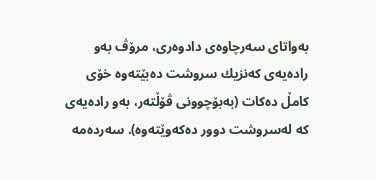به‌واتای سه‌رچاوه‌ی دادوه‌ری، مرۆڤ به‌و راده‌یه‌ی كه‌نزیك سروشت ده‌بێته‌وه‌ خۆی كامڵ ده‌كات (به‌بۆچوونی ڤۆڵته‌ر، به‌و راده‌یه‌ی كه‌ له‌سروشت دوور ده‌كه‌وێته‌وه‌). سه‌رده‌مه‌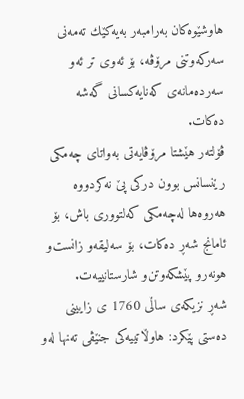هاوشێوه‌كان به‌رامبه‌ر به‌یه‌كێك ته‌مه‌نی سه‌ركه‌وتنی مرۆڤه‌، بۆ ئه‌وی تر ئه‌و سه‌رده‌مانه‌ی كه‌نایه‌كسانی گه‌شه‌ ده‌كات.
ڤۆلته‌ر هێشتا مرۆڤایه‌تی به‌واتای چه‌مكی رێنسانس بوون دركی پێ نه‌كردووه‌ هه‌روه‌ها له‌چه‌مكی كه‌لتووری باش، بۆ ئامانج شه‌ڕ ده‌كات، بۆ سه‌لیقه‌‌و زانست‌و هونه‌ر‌و پێشكه‌وتن‌و شارستانییه‌ت.
شه‌ڕ نزیكه‌ی ساڵی 1760 ی زایینی ده‌ستی پێكرد: هاوڵاتییه‌كی جنێڤی ته‌نها له‌و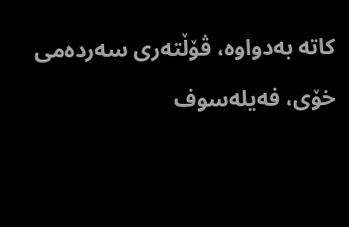كاته‌ به‌دواوه‌، ڤۆڵته‌ری سه‌رده‌می خۆی، فه‌یله‌سوف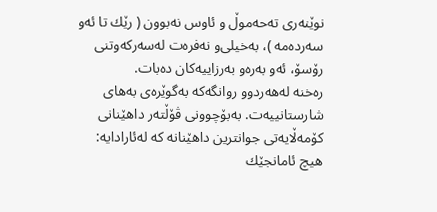نوێنه‌ری ته‌حه‌موڵ و ئاوس نه‌بوون ( رێك تا ئه‌و سه‌رده‌مه‌ )، به‌خیلی‌و نه‌فره‌ت له‌سه‌ركه‌وتنی رۆسۆ، ئه‌و به‌ره‌و به‌رزاییه‌كان ده‌بات.
ره‌خنه‌ له‌هه‌ردوو روانگه‌كه‌ به‌گوێره‌ی به‌های شارستانییه‌ت. به‌بۆچوونی ڤۆڵته‌ر داهێنانی كۆمه‌ڵایه‌تی جوانترین داهێنانه‌ كه‌ له‌ئارادایه‌: هیچ ئامانجێك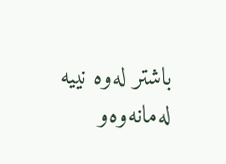باشتر له‌وه‌ نییه‌ له‌مانه‌وه‌و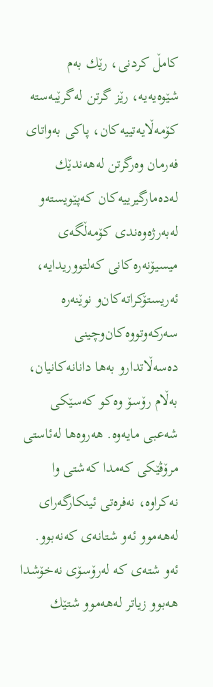كامڵ كردنی، رێك به‌م شێوه‌یه‌یه‌، رێز گرتن له‌گرێبه‌سته‌ كۆمه‌ڵایه‌تییه‌كان، پاكی به‌واتای فه‌رمان وه‌رگرتن له‌هه‌ندێك له‌ده‌مارگیرییه‌كان كه‌پێویسته‌و له‌به‌رژه‌وه‌ندی كۆمه‌ڵگه‌ی میسیۆنه‌ره‌كانی كه‌لتووریدایه‌، ئه‌ریستۆكراته‌كان‌و نوێنه‌ره‌ سه‌ركه‌وتووه‌كان‌وچینی ده‌سه‌ڵاتدارو به‌ها دانانه‌كانیان، به‌ڵام رۆسۆ وه‌كو كه‌سێكی شه‌عبی مایه‌وه‌. هه‌روه‌ها له‌ئاستی مرۆڤێكی كه‌مدا كه‌شتی وا نه‌كراوه‌، نه‌فره‌تی ئینكارگه‌رای له‌هه‌موو ئه‌و شتانه‌ی كه‌نه‌بوو.
ئه‌و شته‌ی كه‌ له‌رۆسۆی نه‌خۆشدا هه‌بوو زیاتر له‌هه‌موو شتێك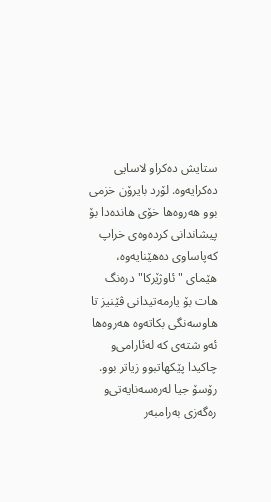ستایش ده‌كراو لاسایی ده‌كرایه‌وه‌. لۆرد بایرۆن خزمی بوو هه‌روه‌ها خۆی هانده‌دا بۆ پیشاندانی كرده‌وه‌ی خراپ كه‌پاساوی ده‌هێنایه‌وه‌، هێمای "ئاوژێركا" دره‌نگ هات بۆ یارمه‌تیدانی ڤێنیز تا هاوسه‌نگی بكاته‌وه‌ هه‌روه‌ها ئه‌و شته‌ی كه‌ له‌ئارامی‌و چاكیدا پێكهاتبوو زیاتر بوو.
رۆسۆ جیا له‌ره‌سه‌نایه‌تی‌و ره‌گه‌زی به‌رامبه‌ر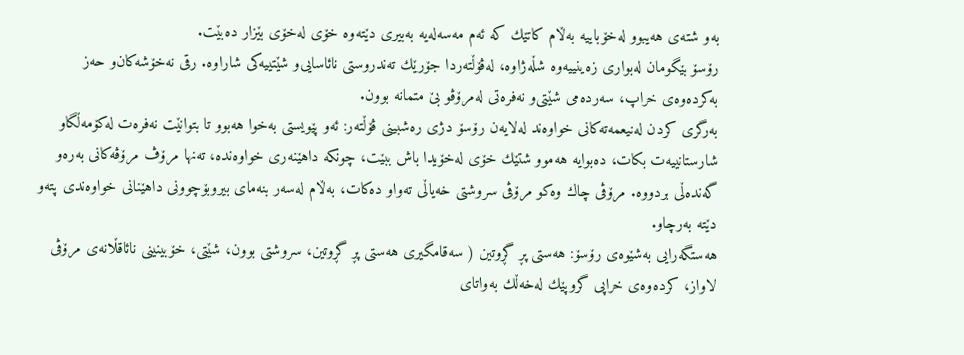به‌و شته‌ی هه‌یبوو له‌خۆباییه‌ به‌ڵام كاتێك كه‌ ئه‌م مه‌سه‌له‌یه‌ به‌بیری دێته‌وه‌ خۆی له‌خۆی بێزار ده‌بێت.
رۆسۆ بێگومان له‌بواری زه‌ینییه‌وه‌ شڵه‌ژاوه‌، له‌ڤۆڵته‌ردا جۆرێك ته‌ندروستی نائاسایی‌و شێتییه‌كی شاراوه‌. رقی نه‌خۆشه‌كان‌و حه‌ز به‌كرده‌وه‌ی خراپ، سه‌رده‌می شێتی‌و نه‌فره‌تی له‌مرۆڤو بێ متمانه‌ بوون.
به‌رگری كردن له‌نیعمه‌ته‌كانی خواوه‌ند له‌لایه‌ن رۆسۆ دژی ره‌شبینی ڤۆڵته‌ر: ئه‌و پێویستی به‌خوا هه‌بوو تا بتوانێت نه‌فره‌ت له‌كۆمه‌ڵگاو شارستانییه‌ت بكات، ده‌بوایه‌ هه‌موو شتێك خۆی له‌خۆیدا باش ببێت، چونكه‌ داهێنه‌ری خواوه‌نده‌، ته‌نها مرۆڤ مرۆڤه‌كانی به‌ره‌و گه‌نده‌ڵی بردووه‌. مرۆڤی چاك وه‌كو مرۆڤی سروشتی خه‌یاڵی ته‌واو ده‌كات، به‌ڵام له‌سه‌ر بنه‌مای بیروبۆچوونی داهێنانی خواوه‌ندی پته‌و دێته‌ به‌رچاو.
هه‌ستگه‌رایی به‌شێوه‌ی رۆسۆ: هه‌ستی پڕ گڕوتین ( سه‌قامگیری هه‌ستی پڕ گڕوتین، سروشتی بوون، شێتی، خۆبینینی نائاقڵانه‌ی مرۆڤی لاواز، كرده‌وه‌ی خراپی گروپێك له‌خه‌ڵك به‌واتای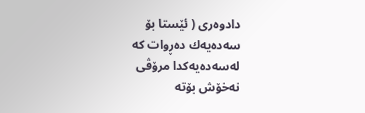دادوه‌ری ( ئێستا بۆ سه‌ده‌یه‌ك ده‌ڕوات كه‌ له‌سه‌ده‌یه‌كدا مرۆڤی نه‌خۆش بۆته‌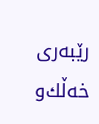رێبه‌ری خه‌ڵك‌و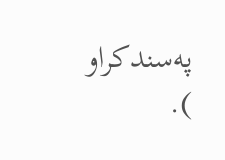په‌سندكراو ).